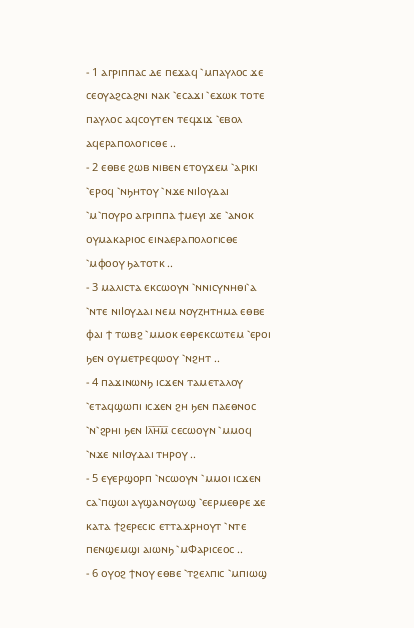- 1 ⲁⲅⲣⲓⲡⲡⲁⲥ ⲇⲉ ⲡⲉϫⲁϥ ⳿ⲙⲡⲁⲩⲗⲟⲥ ϫⲉ ⲥⲉⲟⲩⲁϩⲥⲁϩⲛⲓ ⲛⲁⲕ ⳿ⲉⲥⲁϫⲓ ⳿ⲉϫⲱⲕ ⲧⲟⲧⲉ ⲡⲁⲩⲗⲟⲥ ⲁϥⲥⲟⲩⲧⲉⲛ ⲧⲉϥϫⲓϫ ⳿ⲉⲃⲟⲗ ⲁϥⲉⲣⲁⲡⲟⲗⲟⲅⲓⲥⲑⲉ ..
- 2 ⲉⲑⲃⲉ ϩⲱⲃ ⲛⲓⲃⲉⲛ ⲉⲧⲟⲩϫⲉⲙ ⳿ⲁⲣⲓⲕⲓ ⳿ⲉⲣⲟϥ ⳿ⲛϧⲏⲧⲟⲩ ⳿ⲛϫⲉ ⲛⲓⲒⲟⲩⲇⲁⲓ ⳿ⲙ⳿ⲡⲟⲩⲣⲟ ⲁⲅⲣⲓⲡⲡⲁ ϯⲙⲉⲩⲓ ϫⲉ ⳿ⲁⲛⲟⲕ ⲟⲩⲙⲁⲕⲁⲣⲓⲟⲥ ⲉⲓⲛⲁⲉⲣⲁⲡⲟⲗⲟⲅⲓⲥⲑⲉ ⳿ⲙⲫⲟⲟⲩ ϧⲁⲧⲟⲧⲕ ..
- 3 ⲙⲁⲗⲓⲥⲧⲁ ⲉⲕⲥⲱⲟⲩⲛ ⳿ⲛⲛⲓⲥⲩⲛⲏⲑⲓ⳿ⲁ ⳿ⲛⲧⲉ ⲛⲓⲒⲟⲩⲇⲁⲓ ⲛⲉⲙ ⲛⲟⲩⲍⲏⲧⲏⲙⲁ ⲉⲑⲃⲉ ⲫⲁⲓ ϯ ⲧⲱⲃϩ ⳿ⲙⲙⲟⲕ ⲉⲑⲣⲉⲕⲥⲱⲧⲉⲙ ⳿ⲉⲣⲟⲓ ϧⲉⲛ ⲟⲩⲙⲉⲧⲣⲉϥⲱⲟⲩ ⳿ⲛϩⲏⲧ ..
- 4 ⲡⲁϫⲓⲛⲱⲛϧ ⲓⲥϫⲉⲛ ⲧⲁⲙⲉⲧⲁⲗⲟⲩ ⳿ⲉⲧⲁϥϣⲱⲡⲓ ⲓⲥϫⲉⲛ ϩⲏ ϧⲉⲛ ⲡⲁⲉⲑⲛⲟⲥ ⳿ⲛ⳿ϩⲣⲏⲓ ϧⲉⲛ Ⲓⲗ̅ⲏ̅ⲙ̅ ⲥⲉⲥⲱⲟⲩⲛ ⳿ⲙⲙⲟϥ ⳿ⲛϫⲉ ⲛⲓⲒⲟⲩⲇⲁⲓ ⲧⲏⲣⲟⲩ ..
- 5 ⲉⲩⲉⲣϣⲟⲣⲡ ⳿ⲛⲥⲱⲟⲩⲛ ⳿ⲙⲙⲟⲓ ⲓⲥϫⲉⲛ ⲥⲁ⳿ⲡϣⲱⲓ ⲁⲩϣⲁⲛⲟⲩⲱϣ ⳿ⲉⲉⲣⲙⲉⲑⲣⲉ ϫⲉ ⲕⲁⲧⲁ ϯϩⲉⲣⲉⲥⲓⲥ ⲉⲧⲧⲁϫⲣⲏⲟⲩⲧ ⳿ⲛⲧⲉ ⲡⲉⲛϣⲉⲙϣⲓ ⲁⲓⲱⲛϧ ⳿ⲙⲪⲁⲣⲓⲥⲉⲟⲥ ..
- 6 ⲟⲩⲟϩ ϯⲛⲟⲩ ⲉⲑⲃⲉ ⳿ⲧϩⲉⲗⲡⲓⲥ ⳿ⲙⲡⲓⲱϣ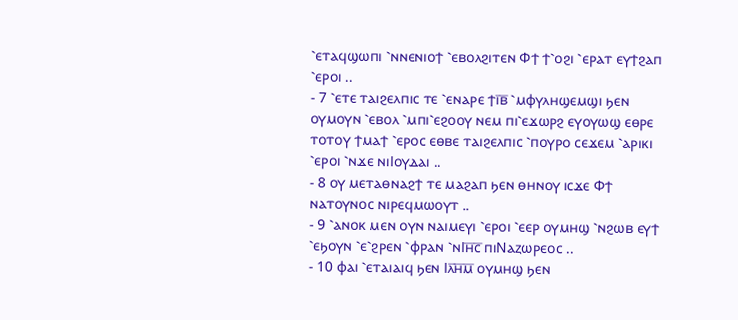⳿ⲉⲧⲁϥϣⲱⲡⲓ ⳿ⲛⲛⲉⲛⲓⲟϯ ⳿ⲉⲃⲟⲗϩⲓⲧⲉⲛ Ⲫϯ ϯ⳿ⲟϩⲓ ⳿ⲉⲣⲁⲧ ⲉⲩϯϩⲁⲡ ⳿ⲉⲣⲟⲓ ..
- 7 ⳿ⲉⲧⲉ ⲧⲁⲓϩⲉⲗⲡⲓⲥ ⲧⲉ ⳿ⲉⲛⲁⲣⲉ ϯⲓ̅ⲃ̅ ⳿ⲙⲫⲩⲗⲏϣⲉⲙϣⲓ ϧⲉⲛ ⲟⲩⲙⲟⲩⲛ ⳿ⲉⲃⲟⲗ ⳿ⲙⲡⲓ⳿ⲉϩⲟⲟⲩ ⲛⲉⲙ ⲡⲓ⳿ⲉϫⲱⲣϩ ⲉⲩⲟⲩⲱϣ ⲉⲑⲣⲉ ⲧⲟⲧⲟⲩ ϯⲙⲁϯ ⳿ⲉⲣⲟⲥ ⲉⲑⲃⲉ ⲧⲁⲓϩⲉⲗⲡⲓⲥ ⳿ⲡⲟⲩⲣⲟ ⲥⲉϫⲉⲙ ⳿ⲁⲣⲓⲕⲓ ⳿ⲉⲣⲟⲓ ⳿ⲛϫⲉ ⲛⲓⲒⲟⲩⲇⲁⲓ ..
- 8 ⲟⲩ ⲙⲉⲧⲁⲑⲛⲁϩϯ ⲧⲉ ⲙⲁϩⲁⲡ ϧⲉⲛ ⲑⲏⲛⲟⲩ ⲓⲥϫⲉ Ⲫϯ ⲛⲁⲧⲟⲩⲛⲟⲥ ⲛⲓⲣⲉϥⲙⲱⲟⲩⲧ ..
- 9 ⳿ⲁⲛⲟⲕ ⲙⲉⲛ ⲟⲩⲛ ⲛⲁⲓⲙⲉⲩⲓ ⳿ⲉⲣⲟⲓ ⳿ⲉⲉⲣ ⲟⲩⲙⲏϣ ⳿ⲛϩⲱⲃ ⲉⲩϯ ⳿ⲉϧⲟⲩⲛ ⳿ⲉ⳿ϩⲣⲉⲛ ⳿ⲫⲣⲁⲛ ⳿ⲛⲒⲏ̅ⲥ̅ ⲡⲓⲚⲁⲍⲱⲣⲉⲟⲥ ..
- 10 ⲫⲁⲓ ⳿ⲉⲧⲁⲓⲁⲓϥ ϧⲉⲛ Ⲓⲗ̅ⲏ̅ⲙ̅ ⲟⲩⲙⲏϣ ϧⲉⲛ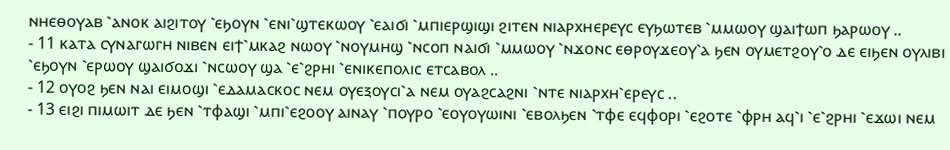ⲛⲏⲉⲑⲟⲩⲁⲃ ⳿ⲁⲛⲟⲕ ⲁⲓϩⲓⲧⲟⲩ ⳿ⲉϧⲟⲩⲛ ⳿ⲉⲛⲓ⳿ϣⲧⲉⲕⲱⲟⲩ ⳿ⲉⲁⲓϭⲓ ⳿ⲙⲡⲓⲉⲣϣⲓϣⲓ ϩⲓⲧⲉⲛ ⲛⲓⲁⲣⲭⲏⲉⲣⲉⲩⲥ ⲉⲩϧⲱⲧⲉⲃ ⳿ⲙⲙⲱⲟⲩ ϣⲁⲓϯⲱⲡ ϧⲁⲣⲱⲟⲩ ..
- 11 ⲕⲁⲧⲁ ⲥⲩⲛⲁⲅⲱⲅⲏ ⲛⲓⲃⲉⲛ ⲉⲓϯ⳿ⲙⲕⲁϩ ⲛⲱⲟⲩ ⳿ⲛⲟⲩⲙⲏϣ ⳿ⲛⲥⲟⲡ ⲛⲁⲓϭⲓ ⳿ⲙⲙⲱⲟⲩ ⳿ⲛϫⲟⲛⲥ ⲉⲑⲣⲟⲩϫⲉⲟⲩ⳿ⲁ ϧⲉⲛ ⲟⲩⲙⲉⲧϩⲟⲩ⳿ⲟ ⲇⲉ ⲉⲓϧⲉⲛ ⲟⲩⲗⲓⲃⲓ ⳿ⲉϧⲟⲩⲛ ⳿ⲉⲣⲱⲟⲩ ϣⲁⲓϭⲟϫⲓ ⳿ⲛⲥⲱⲟⲩ ϣⲁ ⳿ⲉ⳿ϩⲣⲏⲓ ⳿ⲉⲛⲓⲕⲉⲡⲟⲗⲓⲥ ⲉⲧⲥⲁⲃⲟⲗ ..
- 12 ⲟⲩⲟϩ ϧⲉⲛ ⲛⲁⲓ ⲉⲓⲙⲟϣⲓ ⳿ⲉⲇⲁⲙⲁⲥⲕⲟⲥ ⲛⲉⲙ ⲟⲩⲉⲝⲟⲩⲥⲓ⳿ⲁ ⲛⲉⲙ ⲟⲩⲁϩⲥⲁϩⲛⲓ ⳿ⲛⲧⲉ ⲛⲓⲁⲣⲭⲏ⳿ⲉⲣⲉⲩⲥ ..
- 13 ⲉⲓϩⲓ ⲡⲓⲙⲱⲓⲧ ⲇⲉ ϧⲉⲛ ⳿ⲧⲫⲁϣⲓ ⳿ⲙⲡⲓ⳿ⲉϩⲟⲟⲩ ⲁⲓⲛⲁⲩ ⳿ⲡⲟⲩⲣⲟ ⳿ⲉⲟⲩⲟⲩⲱⲓⲛⲓ ⳿ⲉⲃⲟⲗϧⲉⲛ ⳿ⲧⲫⲉ ⲉϥⲫⲟⲣⲓ ⳿ⲉϩⲟⲧⲉ ⳿ⲫⲣⲏ ⲁϥ⳿ⲓ ⳿ⲉ⳿ϩⲣⲏⲓ ⳿ⲉϫⲱⲓ ⲛⲉⲙ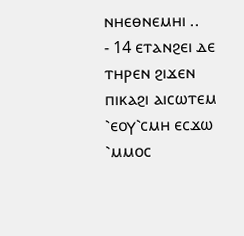ⲛⲏⲉⲑⲛⲉⲙⲏⲓ ..
- 14 ⲉⲧⲁⲛϩⲉⲓ ⲇⲉ ⲧⲏⲣⲉⲛ ϩⲓϫⲉⲛ ⲡⲓⲕⲁϩⲓ ⲁⲓⲥⲱⲧⲉⲙ ⳿ⲉⲟⲩ⳿ⲥⲙⲏ ⲉⲥϫⲱ ⳿ⲙⲙⲟⲥ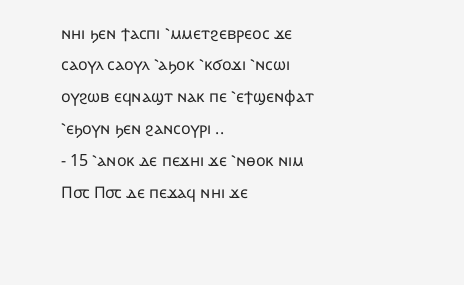ⲛⲏⲓ ϧⲉⲛ ϯⲁⲥⲡⲓ ⳿ⲙⲙⲉⲧϩⲉⲃⲣⲉⲟⲥ ϫⲉ ⲥⲁⲟⲩⲗ ⲥⲁⲟⲩⲗ ⳿ⲁϧⲟⲕ ⳿ⲕϭⲟϫⲓ ⳿ⲛⲥⲱⲓ ⲟⲩϩⲱⲃ ⲉϥⲛⲁϣⲧ ⲛⲁⲕ ⲡⲉ ⳿ⲉϯϣⲉⲛⲫⲁⲧ ⳿ⲉϧⲟⲩⲛ ϧⲉⲛ ϩⲁⲛⲥⲟⲩⲣⲓ ..
- 15 ⳿ⲁⲛⲟⲕ ⲇⲉ ⲡⲉϫⲏⲓ ϫⲉ ⳿ⲛⲑⲟⲕ ⲛⲓⲙ Ⲡ⳪ Ⲡ⳪ ⲇⲉ ⲡⲉϫⲁϥ ⲛⲏⲓ ϫⲉ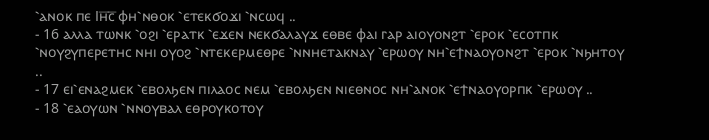⳿ⲁⲛⲟⲕ ⲡⲉ Ⲓⲏ̅ⲥ̅ ⲫⲏ⳿ⲛⲑⲟⲕ ⳿ⲉⲧⲉⲕϭⲟϫⲓ ⳿ⲛⲥⲱϥ ..
- 16 ⲁⲗⲗⲁ ⲧⲱⲛⲕ ⳿ⲟϩⲓ ⳿ⲉⲣⲁⲧⲕ ⳿ⲉϫⲉⲛ ⲛⲉⲕϭⲁⲗⲁⲩϫ ⲉⲑⲃⲉ ⲫⲁⲓ ⲅⲁⲣ ⲁⲓⲟⲩⲟⲛϩⲧ ⳿ⲉⲣⲟⲕ ⳿ⲉⲥⲟⲧⲡⲕ ⳿ⲛⲟⲩϩⲩⲡⲉⲣⲉⲧⲏⲥ ⲛⲏⲓ ⲟⲩⲟϩ ⳿ⲛⲧⲉⲕⲉⲣⲙⲉⲑⲣⲉ ⳿ⲛⲛⲏⲉⲧⲁⲕⲛⲁⲩ ⳿ⲉⲣⲱⲟⲩ ⲛⲏ⳿ⲉϯⲛⲁⲟⲩⲟⲛϩⲧ ⳿ⲉⲣⲟⲕ ⳿ⲛϧⲏⲧⲟⲩ ..
- 17 ⲉⲓ⳿ⲉⲛⲁϩⲙⲉⲕ ⳿ⲉⲃⲟⲗϧⲉⲛ ⲡⲓⲗⲁⲟⲥ ⲛⲉⲙ ⳿ⲉⲃⲟⲗϧⲉⲛ ⲛⲓⲉⲑⲛⲟⲥ ⲛⲏ⳿ⲁⲛⲟⲕ ⳿ⲉϯⲛⲁⲟⲩⲟⲣⲡⲕ ⳿ⲉⲣⲱⲟⲩ ..
- 18 ⳿ⲉⲁⲟⲩⲱⲛ ⳿ⲛⲛⲟⲩⲃⲁⲗ ⲉⲑⲣⲟⲩⲕⲟⲧⲟⲩ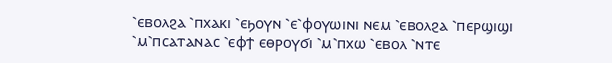⳿ⲉⲃⲟⲗϩⲁ ⳿ⲡⲭⲁⲕⲓ ⳿ⲉϧⲟⲩⲛ ⳿ⲉ⳿ⲫⲟⲩⲱⲓⲛⲓ ⲛⲉⲙ ⳿ⲉⲃⲟⲗϩⲁ ⳿ⲡⲉⲣϣⲓϣⲓ ⳿ⲙ⳿ⲡⲥⲁⲧⲁⲛⲁⲥ ⳿ⲉⲫϯ ⲉⲑⲣⲟⲩϭⲓ ⳿ⲙ⳿ⲡⲭⲱ ⳿ⲉⲃⲟⲗ ⳿ⲛⲧⲉ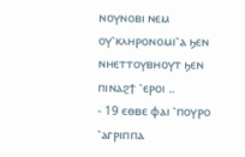ⲛⲟⲩⲛⲟⲃⲓ ⲛⲉⲙ ⲟⲩ⳿ⲕⲗⲏⲣⲟⲛⲟⲙⲓ⳿ⲁ ϧⲉⲛ ⲛⲏⲉⲧⲧⲟⲩⲃⲏⲟⲩⲧ ϧⲉⲛ ⲡⲓⲛⲁϩϯ ⳿ⲉⲣⲟⲓ ..
- 19 ⲉⲑⲃⲉ ⲫⲁⲓ ⳿ⲡⲟⲩⲣⲟ ⳿ⲁⲅⲣⲓⲡⲡⲁ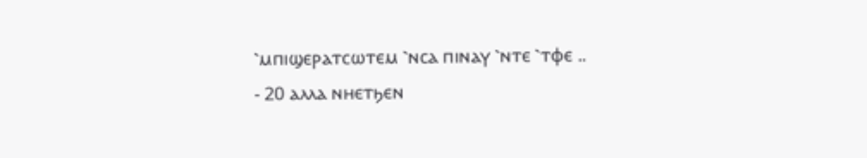⳿ⲙⲡⲓϣⲉⲣⲁⲧⲥⲱⲧⲉⲙ ⳿ⲛⲥⲁ ⲡⲓⲛⲁⲩ ⳿ⲛⲧⲉ ⳿ⲧⲫⲉ ..
- 20 ⲁⲗⲗⲁ ⲛⲏⲉⲧϧⲉⲛ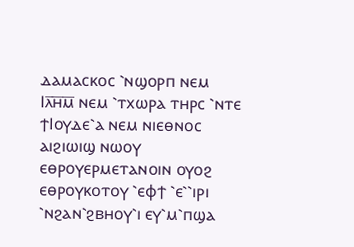ⲇⲁⲙⲁⲥⲕⲟⲥ ⳿ⲛϣⲟⲣⲡ ⲛⲉⲙ Ⲓⲗ̅ⲏ̅ⲙ̅ ⲛⲉⲙ ⳿ⲧⲭⲱⲣⲁ ⲧⲏⲣⲥ ⳿ⲛⲧⲉ ϯⲒⲟⲩⲇⲉ⳿ⲁ ⲛⲉⲙ ⲛⲓⲉⲑⲛⲟⲥ ⲁⲓϩⲓⲱⲓϣ ⲛⲱⲟⲩ ⲉⲑⲣⲟⲩⲉⲣⲙⲉⲧⲁⲛⲟⲓⲛ ⲟⲩⲟϩ ⲉⲑⲣⲟⲩⲕⲟⲧⲟⲩ ⳿ⲉⲫϯ ⳿ⲉ⳿⳿ⲓⲣⲓ ⳿ⲛϩⲁⲛ⳿ϩⲃⲏⲟⲩ⳿ⲓ ⲉⲩ⳿ⲙ⳿ⲡϣⲁ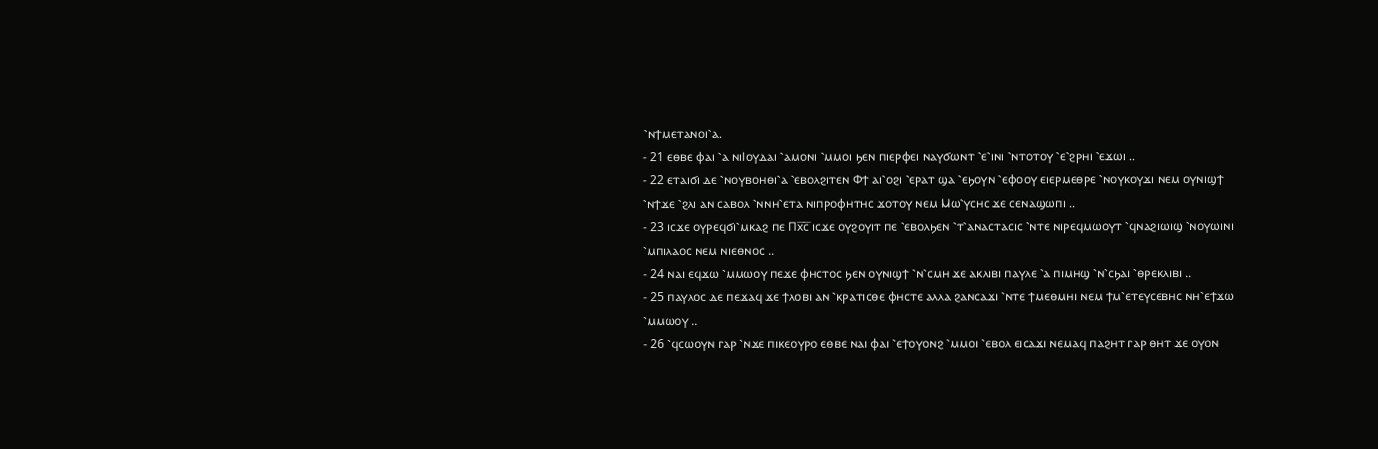⳿ⲛϯⲙⲉⲧⲁⲛⲟⲓ⳿ⲁ.
- 21 ⲉⲑⲃⲉ ⲫⲁⲓ ⳿ⲁ ⲛⲓⲒⲟⲩⲇⲁⲓ ⳿ⲁⲙⲟⲛⲓ ⳿ⲙⲙⲟⲓ ϧⲉⲛ ⲡⲓⲉⲣⲫⲉⲓ ⲛⲁⲩϭⲱⲛⲧ ⳿ⲉ⳿ⲓⲛⲓ ⳿ⲛⲧⲟⲧⲟⲩ ⳿ⲉ⳿ϩⲣⲏⲓ ⳿ⲉϫⲱⲓ ..
- 22 ⲉⲧⲁⲓϭⲓ ⲇⲉ ⳿ⲛⲟⲩⲃⲟⲏⲑⲓ⳿ⲁ ⳿ⲉⲃⲟⲗϩⲓⲧⲉⲛ Ⲫϯ ⲁⲓ⳿ⲟϩⲓ ⳿ⲉⲣⲁⲧ ϣⲁ ⳿ⲉϧⲟⲩⲛ ⳿ⲉⲫⲟⲟⲩ ⲉⲓⲉⲣⲙⲉⲑⲣⲉ ⳿ⲛⲟⲩⲕⲟⲩϫⲓ ⲛⲉⲙ ⲟⲩⲛⲓϣϯ ⳿ⲛϯϫⲉ ⳿ϩⲗⲓ ⲁⲛ ⲥⲁⲃⲟⲗ ⳿ⲛⲛⲏ⳿ⲉⲧⲁ ⲛⲓⲡⲣⲟⲫⲏⲧⲏⲥ ϫⲟⲧⲟⲩ ⲛⲉⲙ Ⲙⲱ⳿ⲩⲥⲏⲥ ϫⲉ ⲥⲉⲛⲁϣⲱⲡⲓ ..
- 23 ⲓⲥϫⲉ ⲟⲩⲣⲉϥϭⲓ⳿ⲙⲕⲁϩ ⲡⲉ Ⲡⲭ̅ⲥ̅ ⲓⲥϫⲉ ⲟⲩϩⲟⲩⲓⲧ ⲡⲉ ⳿ⲉⲃⲟⲗϧⲉⲛ ⳿ⲧ⳿ⲁⲛⲁⲥⲧⲁⲥⲓⲥ ⳿ⲛⲧⲉ ⲛⲓⲣⲉϥⲙⲱⲟⲩⲧ ⳿ϥⲛⲁϩⲓⲱⲓϣ ⳿ⲛⲟⲩⲱⲓⲛⲓ ⳿ⲙⲡⲓⲗⲁⲟⲥ ⲛⲉⲙ ⲛⲓⲉⲑⲛⲟⲥ ..
- 24 ⲛⲁⲓ ⲉϥϫⲱ ⳿ⲙⲙⲱⲟⲩ ⲡⲉϫⲉ ⲫⲏⲥⲧⲟⲥ ϧⲉⲛ ⲟⲩⲛⲓϣϯ ⳿ⲛ⳿ⲥⲙⲏ ϫⲉ ⲁⲕⲗⲓⲃⲓ ⲡⲁⲩⲗⲉ ⳿ⲁ ⲡⲓⲙⲏϣ ⳿ⲛ⳿ⲥϧⲁⲓ ⳿ⲑⲣⲉⲕⲗⲓⲃⲓ ..
- 25 ⲡⲁⲩⲗⲟⲥ ⲇⲉ ⲡⲉϫⲁϥ ϫⲉ ϯⲗⲟⲃⲓ ⲁⲛ ⳿ⲕⲣⲁⲧⲓⲥⲑⲉ ⲫⲏⲥⲧⲉ ⲁⲗⲗⲁ ϩⲁⲛⲥⲁϫⲓ ⳿ⲛⲧⲉ ϯⲙⲉⲑⲙⲏⲓ ⲛⲉⲙ ϯⲙ⳿ⲉⲧⲉⲩⲥⲉⲃⲏⲥ ⲛⲏ⳿ⲉϯϫⲱ ⳿ⲙⲙⲱⲟⲩ ..
- 26 ⳿ϥⲥⲱⲟⲩⲛ ⲅⲁⲣ ⳿ⲛϫⲉ ⲡⲓⲕⲉⲟⲩⲣⲟ ⲉⲑⲃⲉ ⲛⲁⲓ ⲫⲁⲓ ⳿ⲉϯⲟⲩⲟⲛϩ ⳿ⲙⲙⲟⲓ ⳿ⲉⲃⲟⲗ ⲉⲓⲥⲁϫⲓ ⲛⲉⲙⲁϥ ⲡⲁϩⲏⲧ ⲅⲁⲣ ⲑⲏⲧ ϫⲉ ⲟⲩⲟⲛ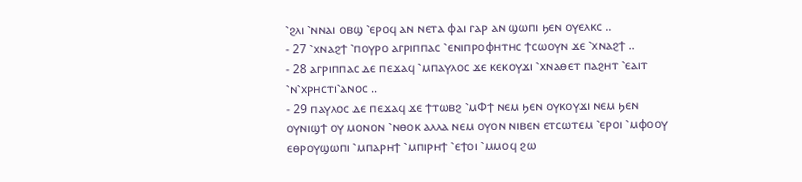⳿ϩⲗⲓ ⳿ⲛⲛⲁⲓ ⲟⲃϣ ⳿ⲉⲣⲟϥ ⲁⲛ ⲛⲉⲧⲁ ⲫⲁⲓ ⲅⲁⲣ ⲁⲛ ϣⲱⲡⲓ ϧⲉⲛ ⲟⲩⲉⲗⲕⲥ ..
- 27 ⳿ⲭⲛⲁϩϯ ⳿ⲡⲟⲩⲣⲟ ⲁⲅⲣⲓⲡⲡⲁⲥ ⳿ⲉⲛⲓⲡⲣⲟⲫⲏⲧⲏⲥ ϯⲥⲱⲟⲩⲛ ϫⲉ ⳿ⲭⲛⲁϩϯ ..
- 28 ⲁⲅⲣⲓⲡⲡⲁⲥ ⲇⲉ ⲡⲉϫⲁϥ ⳿ⲙⲡⲁⲩⲗⲟⲥ ϫⲉ ⲕⲉⲕⲟⲩϫⲓ ⳿ⲭⲛⲁⲑⲉⲧ ⲡⲁϩⲏⲧ ⳿ⲉⲁⲓⲧ ⳿ⲛ⳿ⲭⲣⲏⲥⲧⲓ⳿ⲁⲛⲟⲥ ..
- 29 ⲡⲁⲩⲗⲟⲥ ⲇⲉ ⲡⲉϫⲁϥ ϫⲉ ϯⲧⲱⲃϩ ⳿ⲙⲪϯ ⲛⲉⲙ ϧⲉⲛ ⲟⲩⲕⲟⲩϫⲓ ⲛⲉⲙ ϧⲉⲛ ⲟⲩⲛⲓϣϯ ⲟⲩ ⲙⲟⲛⲟⲛ ⳿ⲛⲑⲟⲕ ⲁⲗⲗⲁ ⲛⲉⲙ ⲟⲩⲟⲛ ⲛⲓⲃⲉⲛ ⲉⲧⲥⲱⲧⲉⲙ ⳿ⲉⲣⲟⲓ ⳿ⲙⲫⲟⲟⲩ ⲉⲑⲣⲟⲩϣⲱⲡⲓ ⳿ⲙⲡⲁⲣⲏϯ ⳿ⲙⲡⲓⲣⲏϯ ⳿ⲉϯⲟⲓ ⳿ⲙⲙⲟϥ ϩⲱ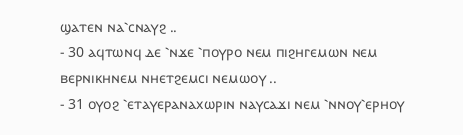ϣⲁⲧⲉⲛ ⲛⲁ⳿ⲥⲛⲁⲩϩ ..
- 30 ⲁϥⲧⲱⲛϥ ⲇⲉ ⳿ⲛϫⲉ ⳿ⲡⲟⲩⲣⲟ ⲛⲉⲙ ⲡⲓϩⲏⲅⲉⲙⲱⲛ ⲛⲉⲙ ⲃⲉⲣⲛⲓⲕⲏⲛⲉⲙ ⲛⲏⲉⲧϩⲉⲙⲥⲓ ⲛⲉⲙⲱⲟⲩ ..
- 31 ⲟⲩⲟϩ ⳿ⲉⲧⲁⲩⲉⲣⲁⲛⲁⲭⲱⲣⲓⲛ ⲛⲁⲩⲥⲁϫⲓ ⲛⲉⲙ ⳿ⲛⲛⲟⲩ⳿ⲉⲣⲏⲟⲩ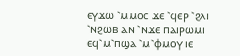ⲉⲩϫⲱ ⳿ⲙⲙⲟⲥ ϫⲉ ⳿ϥⲉⲣ ⳿ϩⲗⲓ ⳿ⲛϩⲱⲃ ⲁⲛ ⳿ⲛϫⲉ ⲡⲁⲓⲣⲱⲙⲓ ⲉϥ⳿ⲙ⳿ⲡϣⲁ ⳿ⲙ⳿ⲫⲙⲟⲩ ⲓⲉ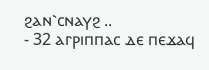ϩⲁⲛ⳿ⲥⲛⲁⲩϩ ..
- 32 ⲁⲅⲣⲓⲡⲡⲁⲥ ⲇⲉ ⲡⲉϫⲁϥ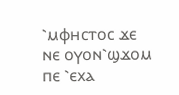⳿ⲙⲫⲏⲥⲧⲟⲥ ϫⲉ ⲛⲉ ⲟⲩⲟⲛ⳿ϣϫⲟⲙ ⲡⲉ ⳿ⲉⲭⲁ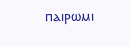ⲡⲁⲓⲣⲱⲙⲓ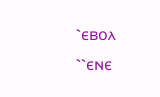⳿ⲉⲃⲟⲗ ⳿⳿ⲉⲛⲉ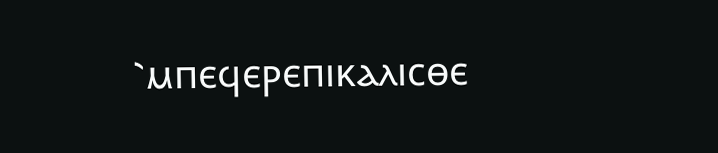⳿ⲙⲡⲉϥⲉⲣⲉⲡⲓⲕⲁⲗⲓⲥⲑⲉ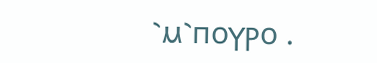⳿ⲙ⳿ⲡⲟⲩⲣⲟ .